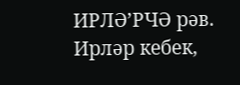ИРЛӘ’РЧӘ рәв. Ирләр кебек,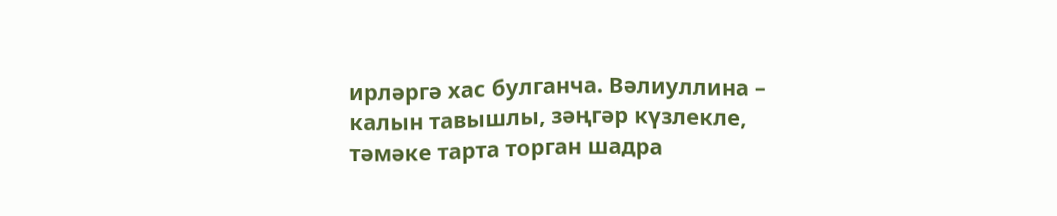ирләргә хас булганча. Вәлиуллина – калын тавышлы, зәңгәр күзлекле, тәмәке тарта торган шадра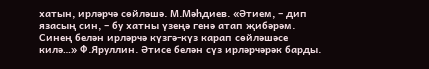хатын, ирләрчә сөйләшә. М.Мәһдиев. «Әтием, – дип язасың син, – бу хатны үзеңә генә атап җибәрәм. Синең белән ирләрчә күзгә-күз карап сөйләшәсе килә…» Ф.Яруллин. Әтисе белән сүз ирләрчәрәк барды.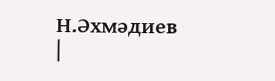Н.Әхмәдиев |